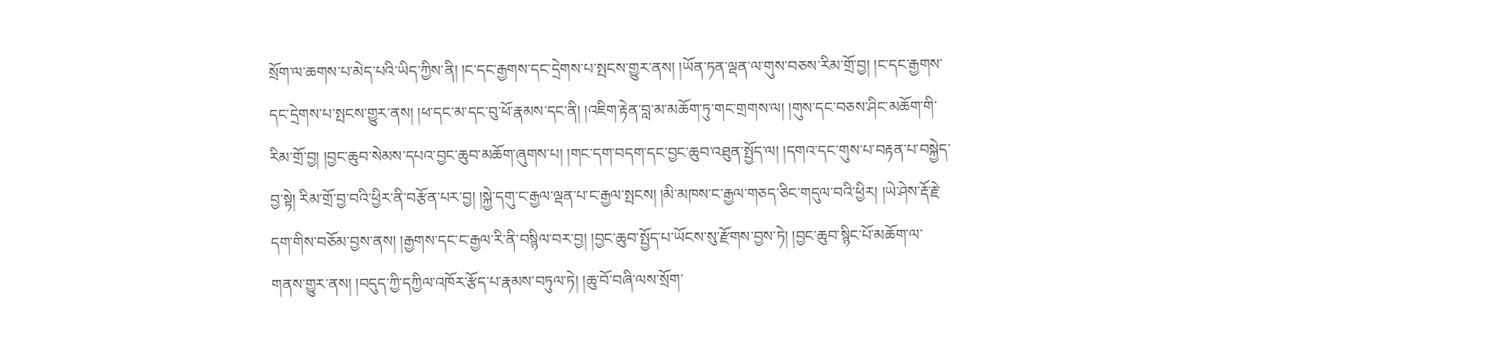སྲོག་ལ་ཆགས་པ་མེད་པའི་ཡིད་ཀྱིས་ནི། །ང་དང་རྒྱགས་དང་དྲེགས་པ་སྤངས་གྱུར་ནས། །ཡོན་ཏན་ལྡན་ལ་གུས་བཅས་རིམ་གྲོ་བྱ། །ང་དང་རྒྱགས་དང་དྲེགས་པ་སྤངས་གྱུར་ནས། །ཕ་དང་མ་དང་བུ་ཕོ་རྣམས་དང་ནི། །འཇིག་རྟེན་བླ་མ་མཆོག་ཏུ་གང་གྲགས་ལ། །གུས་དང་བཅས་ཤིང་མཆོག་གི་རིམ་གྲོ་བྱ། །བྱང་ཆུབ་སེམས་དཔའ་བྱང་ཆུབ་མཆོག་ཞུགས་པ། །གང་དག་བདག་དང་བྱང་ཆུབ་འཐུན་སྤྱོད་ལ། །དགའ་དང་གུས་པ་བརྟན་པ་བསྐྱེད་བྱ་སྟེ། རིམ་གྲོ་བྱ་བའི་ཕྱིར་ནི་བརྩོན་པར་བྱ། །སྐྱེ་དགུ་ང་རྒྱལ་ལྡན་པ་ང་རྒྱལ་སྤངས། །མི་མཁས་ང་རྒྱལ་གཅད་ཅིང་གདུལ་བའི་ཕྱིར། །ཡེ་ཤེས་རྡོ་རྗེ་དག་གིས་བཅོམ་བྱས་ནས། །རྒྱགས་དང་ང་རྒྱལ་རི་ནི་བསྙིལ་བར་བྱ། །བྱང་ཆུབ་སྤྱོད་པ་ཡོངས་སུ་རྫོགས་བྱས་ཏེ། །བྱང་ཆུབ་སྙིང་པོ་མཆོག་ལ་གནས་གྱུར་ནས། །བདུད་ཀྱི་དཀྱིལ་འཁོར་རྩོད་པ་རྣམས་བཏུལ་ཏེ། །ཆུ་བོ་བཞི་ལས་སྲོག་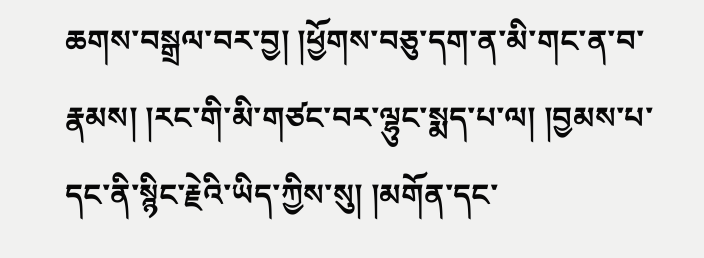ཆགས་བསྒྲལ་བར་བྱ། །ཕྱོགས་བཅུ་དག་ན་མི་གང་ན་བ་རྣམས། །རང་གི་མི་གཙང་བར་ལྷུང་སྨད་པ་ལ། །བྱམས་པ་དང་ནི་སྙིང་རྗེའི་ཡིད་ཀྱིས་སུ། །མགོན་དང་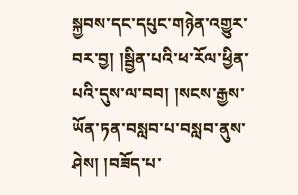སྐྱབས་དང་དཔུང་གཉེན་འགྱུར་བར་བྱ། །སྦྱིན་པའི་ཕ་རོལ་ཕྱིན་པའི་དུས་ལ་བབ། །སངས་རྒྱས་ཡོན་ཏན་བསླབ་པ་བསླབ་ནུས་ཤེས། །བཟོད་པ་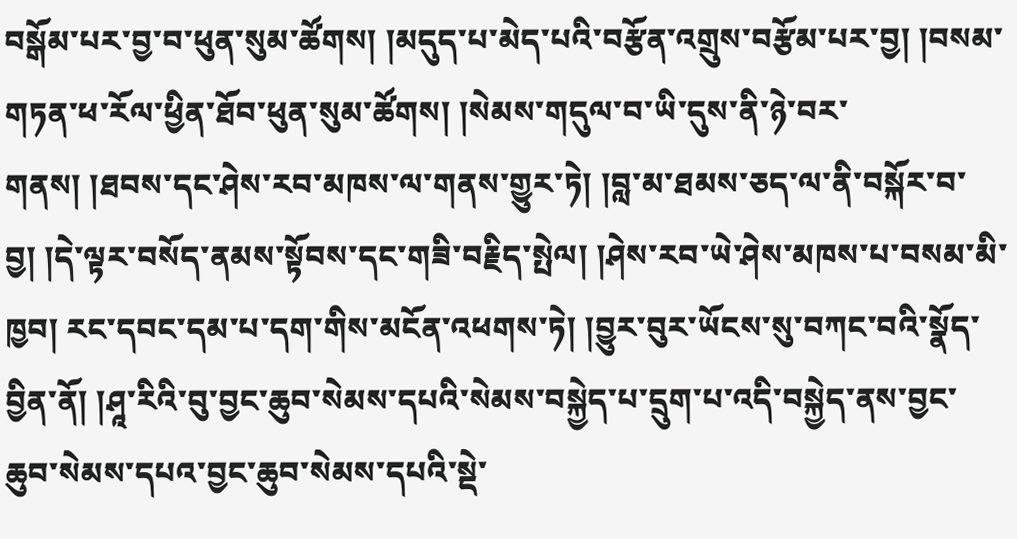བསྒོམ་པར་བྱ་བ་ཕུན་སུམ་ཚོགས། །མདུད་པ་མེད་པའི་བརྩོན་འགྲུས་བརྩོམ་པར་བྱ། །བསམ་གཏན་ཕ་རོལ་ཕྱིན་ཐོབ་ཕུན་སུམ་ཚོགས། །སེམས་གདུལ་བ་ཡི་དུས་ནི་ཉེ་བར་གནས། །ཐབས་དང་ཤེས་རབ་མཁས་ལ་གནས་གྱུར་ཏེ། །བླ་མ་ཐམས་ཅད་ལ་ནི་བསྐོར་བ་བྱ། །དེ་ལྟར་བསོད་ནམས་སྟོབས་དང་གཟི་བརྗིད་སྤེལ། །ཤེས་རབ་ཡེ་ཤེས་མཁས་པ་བསམ་མི་ཁྱབ། རང་དབང་དམ་པ་དག་གིས་མངོན་འཕགས་ཏེ། །བྱུར་བུར་ཡོངས་སུ་བཀང་བའི་སྣོད་བྱིན་ནོ། །ཤཱ་རིའི་བུ་བྱང་ཆུབ་སེམས་དཔའི་སེམས་བསྐྱེད་པ་དྲུག་པ་འདི་བསྐྱེད་ནས་བྱང་ཆུབ་སེམས་དཔའ་བྱང་ཆུབ་སེམས་དཔའི་སྡེ་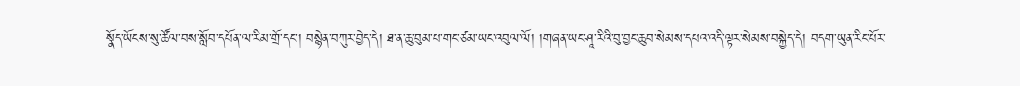སྣོད་ཡོངས་སུ་ཚོལ་བས་སློབ་དཔོན་ལ་རིམ་གྲོ་དང་། བསྙེན་བཀུར་བྱེད་དེ། ཐ་ན་ཆུ་བུམ་པ་གང་ཙམ་ཡང་འབུལ་ལོ། །གཞན་ཡང་ཤཱ་རིའི་བུ་བྱང་ཆུབ་སེམས་དཔའ་འདི་ལྟར་སེམས་བསྐྱེད་དེ། བདག་ཡུན་རིང་པོར་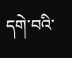དགེ་བའི་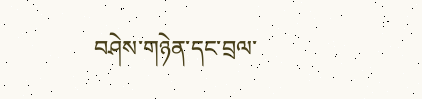བཤེས་གཉེན་དང་བྲལ་